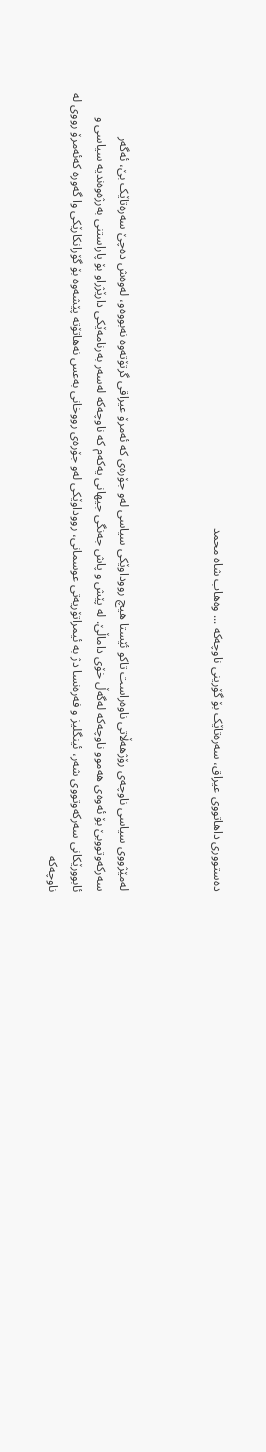ده‌ستووری داهاتووی عیراق، سه‌ره‌تاێک بۆ گۆرینی ناوچه‌که‌ ... وه‌هاب شاه محمد



له‌مێژووی سیاسی ناوچه‌ی رۆژهه‌ڵاتی ناوه‌راست تاکو ئێستا هیچ رووداوێکی سیاسی له‌و جۆره‌ی که‌ ئه‌مرۆ عیراقی گرتۆته‌وه‌ نه‌بووه‌و، له‌وه‌ش ده‌چێ سه‌ره‌تاێک بێ، ئه‌گه‌ر سه‌رکه‌وتووبێ بۆ ئه‌وه‌ی هه‌موو ناوچه‌که‌ له‌گه‌ڵ خۆی داماڵێ. له‌ پێش و پاش جه‌نگی جیهانی یه‌که‌م که‌ ناوچه‌که‌ له‌سه‌ر به‌رنامه‌ێکی دارێژراو بۆ پاراستنی به‌رژه‌وه‌ندیه‌ سیاسی و ئابوورێکانی سه‌رکه‌وتووی شه‌ر، ئینگلیز و فه‌ره‌نسا دژ به‌ ئیمراتۆریه‌تی عوسمانی، رووداوێکی له‌و جۆره‌ی رووخانی به‌عس نه‌هاتۆته‌ پێشه‌وه‌ بۆ گۆرانکارێکی وا گه‌وره‌ که‌ئه‌مرۆ رووی له‌ ناوچه‌که‌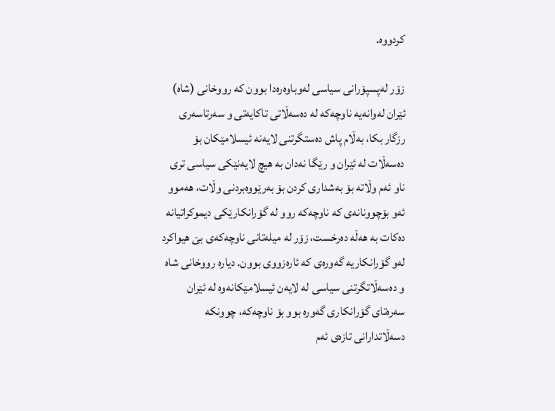کردووه‌.

زۆر له‌پسپۆرانی سیاسی له‌وباوه‌ره‌دا بوون که‌ رووخانی (شاه) ئێران له‌وانه‌یه‌ ناوچه‌که‌ له‌ ده‌سه‌ڵاتی تاکایه‌تی و سه‌رتاسه‌ری رزگار بکا، به‌ڵام پاش ده‌ستگرتنی لایه‌نه‌ ئیسلامێکان بۆ ده‌سه‌ڵات له‌ ئێران و رێگا نه‌دان به‌ هیچ لایه‌نێکی سیاسی تری ناو ئه‌م وڵاته‌ بۆ به‌شداری کردن بۆ به‌رێووه‌بردنی وڵات، هه‌موو ئه‌و بۆچوونانه‌ی که‌ ناوچه‌که‌ روو له‌ گۆرانکارێکی دیموکراتیانه‌ ده‌کات به‌ هه‌ڵه‌ ده‌رخست، زۆر له‌ میله‌تانی ناوچه‌که‌ی بێ هیواکرد له‌و گۆرانکاریه‌ گه‌وره‌ی که‌ ئاره‌زووی بوون. دیاره‌ رووخانی شاه و ده‌سه‌ڵاتگرتنی سیاسی له‌ لایه‌ن ئیسلامێکانه‌وه‌ له‌ ئێران سه‌ره‌تای گۆرانکاری گه‌وره‌ بوو بۆ ناوچه‌که‌، چوونکه‌ دسه‌ڵاتدارانی تازه‌ی ئه‌م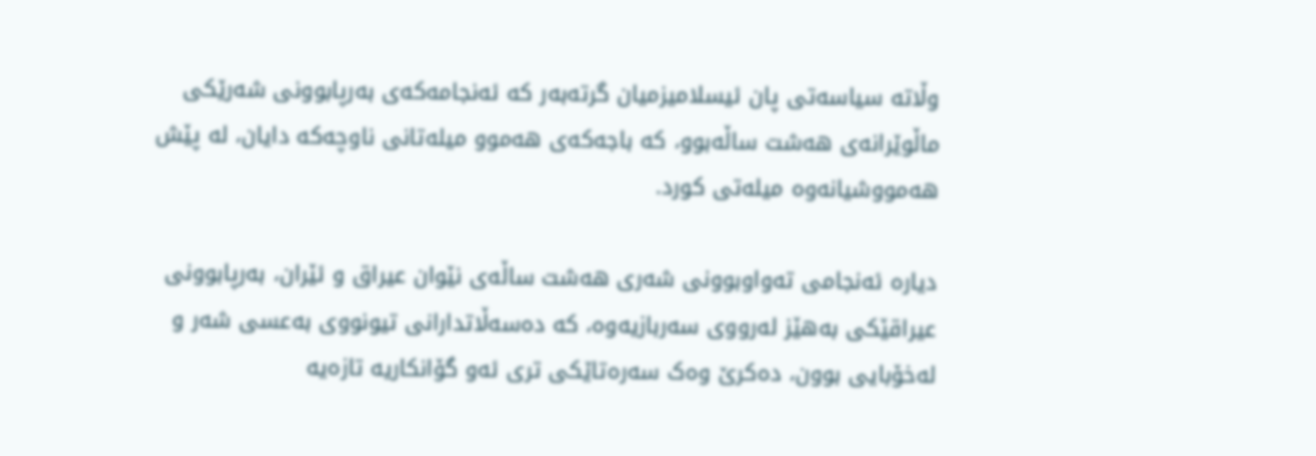وڵاته‌ سیاسه‌تی پان ئیسلامیزمیان گرته‌به‌ر که‌ ئه‌نجامه‌که‌ی به‌رپابوونی شه‌رێکی ماڵوێرانه‌ی هه‌شت ساڵه‌بوو، که‌ باجه‌که‌ی هه‌موو میله‌تانی ناوچه‌که‌ دایان، له‌ پێش هه‌مووشیانه‌وه‌ میله‌تی کورد.

دیاره‌ ئه‌نجامی ته‌واوبوونی شه‌ری هه‌شت ساڵه‌ی نێوان عیراق و ئێران، به‌رپابوونی عیراقێکی به‌هێز له‌رووی سه‌ربازیه‌وه‌، که‌ ده‌سه‌ڵاتدارانی تیونووی به‌عسی شه‌ر و له‌خۆبایی بوون، ده‌کرێ وه‌ک سه‌ره‌تاێکی تری ئه‌و گۆانکاریه‌ تازه‌یه‌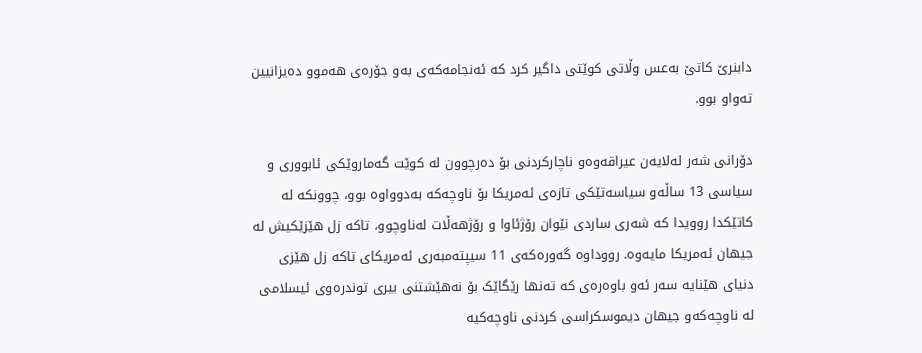دابنرێ کاتێ به‌عس وڵاتی کوێتی داگیر کرد که‌ ئه‌نجامه‌که‌ی به‌و جۆره‌ی هه‌موو ده‌یزانیین ته‌واو بوو.

دۆرانی شه‌ر له‌لایه‌ن عیراقه‌وه‌و ناچارکردنی بۆ ده‌رچوون له‌ کوێت گه‌ماروێکی ئابووری و سیاسی 13 ساڵه‌و سیاسه‌تێکی تازه‌ی ئه‌مریکا بۆ ناوچه‌که‌ به‌دوواوه‌ بوو، چوونکه‌ له‌ کاتێکدا روویدا که‌ شه‌ری ساردی نێوان رۆژئاوا و رۆژهه‌ڵات له‌ناوچوو، تاکه‌ زل هێزێکیش له‌ جیهان ئه‌مریکا مایه‌وه‌. رووداوه‌ گه‌وره‌که‌ی 11 سیپته‌مبه‌ری ئه‌مریکای تاکه‌ زل هێزی دنیای هێنایه‌ سه‌ر ئه‌و باوه‌ره‌ی که‌ ته‌نها رێگاێک بۆ نه‌هێشتنی بیری توندره‌وی ئیسلامی له‌ ناوچه‌که‌و جیهان دیموسکراسی کردنی ناوچه‌کیه‌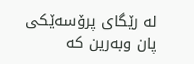له‌ رێگای پرۆسه‌ێکی پان وبه‌رین که‌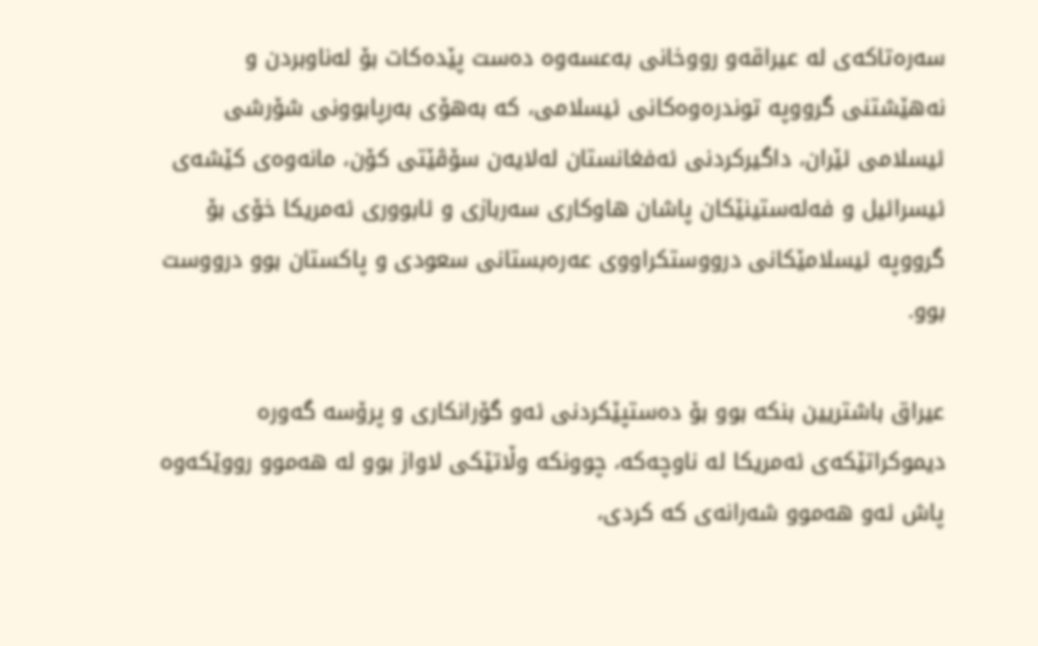سه‌ره‌تاکه‌ی له‌ عیراقه‌و رووخانی به‌عسه‌وه‌ ده‌ست پێده‌کات بۆ له‌ناوبردن و نه‌هێشتنی گرووپه‌ توندره‌وه‌کانی ئیسلامی، که‌ به‌هۆی به‌رپابوونی شۆرشی ئیسلامی ئێران، داگیرکردنی ئه‌فغانستان له‌لایه‌ن سۆڤێتی کۆن، مانه‌وه‌ی کێشه‌ی ئیسرائیل و فه‌له‌ستینێکان پاشان هاوکاری سه‌ربازی و ئابووری ئه‌مریکا خۆی بۆ گرووپه‌ ئیسلامێکانی درووستکراووی عه‌ره‌بستانی سعودی و پاکستان بوو درووست بوو.

عیراق باشتریین بنکه‌ بوو بۆ ده‌ستپێکردنی ئه‌و گۆرانکاری و پرۆسه‌ گه‌وره‌ دیموکراتێکه‌ی ئه‌مریکا له‌ ناوچه‌که‌، چوونکه‌ وڵاتێکی لاواز بوو له‌ هه‌موو رووێکه‌وه‌ پاش ئه‌و هه‌موو شه‌رانه‌ی که‌ کردی،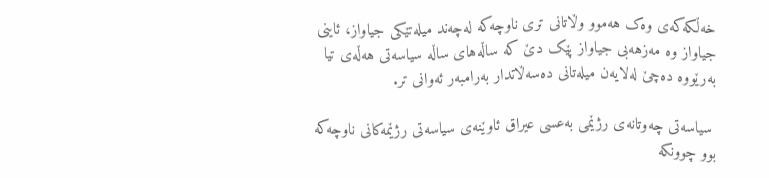خه‌ڵکه‌که‌ی وه‌ک هه‌موو وڵاتانی تری ناوچه‌که‌ له‌چه‌ند میله‌تێکی جیاواز، ئاینی جیاواز وه‌ مه‌زهه‌بی جیاواز پێک دێ که‌ ساڵه‌های ساڵه‌ سیاسه‌تی هه‌ڵه‌ی تیا به‌رێووه‌ ده‌چێ له‌لایه‌ن میله‌تانی ده‌سه‌ڵاتدار به‌رامبه‌ر ئه‌وانی تر.

 سیاسه‌تی چه‌وتانه‌ی رژێمی به‌عسی عیراق ئاوێنه‌ی سیاسه‌تی رژێمه‌کانی ناوچه‌که‌ بوو چوونکه‌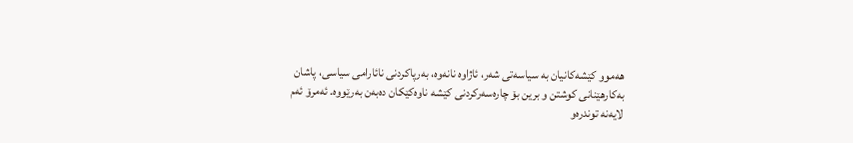هه‌موو کێشه‌کانیان به‌ سیاسه‌تی شه‌ر، ئاژاوه‌ نانه‌وه‌، به‌رپاکردنی نائارامی سیاسی، پاشان به‌کارهێنانی کوشتن و برین بۆ چاره‌سه‌رکردنی کێشه‌ ناوه‌کێکان ده‌به‌ن به‌رێووه‌. ئه‌مرۆ ئه‌م لایه‌نه‌ توندره‌و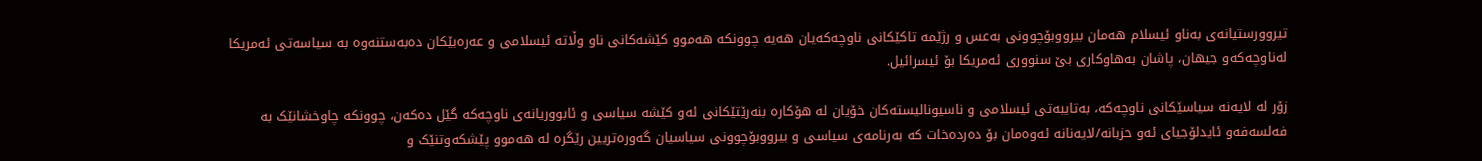تیروورستیانه‌ی به‌ناو ئیسلام هه‌مان بیرووبۆچوونی به‌عس و رژێمه‌ تاکێکانی ناوچه‌که‌یان هه‌یه‌ چوونکه‌ هه‌موو کێشه‌کانی ناو وڵاته‌ ئیسلامی و عه‌ره‌بێکان ده‌به‌ستنه‌وه‌ به‌ سیاسه‌تی ئه‌مریکا له‌ناوچه‌که‌و جیهان، پاشان به‌هاوکاری بێ سنووری ئه‌مریکا بۆ ئیسرائیل.

زۆر له‌ لایه‌نه‌ سیاسێکانی ناوچه‌که‌، به‌تایبه‌تی ئیسلامی و ناسیونالیسته‌کان خۆیان له‌ هۆکاره‌ بنه‌رێتێکانی ئه‌و کێشه‌ سیاسی و ئابووریانه‌ی ناوچه‌که‌ گێل ده‌که‌ن، چوونکه‌ چاوخشانێک به‌ فه‌لسه‌فه‌و ئایدلۆجیای ئه‌و حزبانه‌/لایه‌نانه‌ ئه‌وه‌مان بۆ ده‌رده‌خات که‌ به‌رنامه‌ی سیاسی و بیرووبۆچوونی سیاسیان گه‌وره‌تریین رێگره‌ له‌ هه‌موو پێشکه‌وتنێک و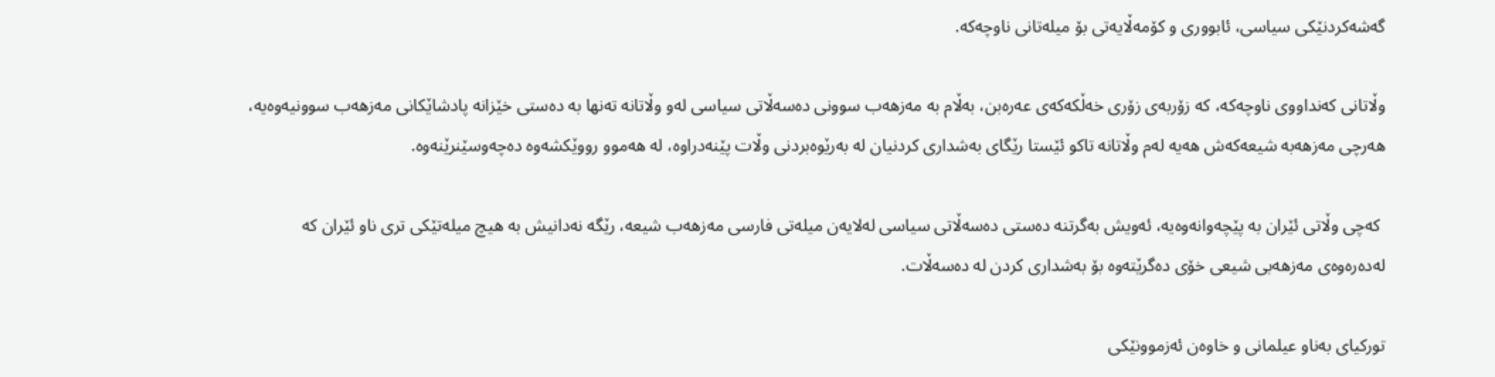گه‌شه‌کردنێکی سیاسی، ئابووری و کۆمه‌ڵایه‌تی بۆ میله‌تانی ناوچه‌که‌.

وڵاتانی که‌نداووی ناوچه‌که‌، که‌ زۆربه‌ی زۆری خه‌ڵکه‌که‌ی عه‌ره‌بن، به‌ڵام به‌ مه‌زهه‌ب سوونی ده‌سه‌ڵاتی سیاسی له‌و وڵاتانه‌ ته‌نها به‌ ده‌ستی خێزانه‌ پادشاێکانی مه‌زهه‌ب سوونیه‌وه‌یه‌، هه‌رچی مه‌زهه‌به‌ شیعه‌که‌ش هه‌یه‌ له‌م وڵاتانه‌ تاکو ئێستا رێگای به‌شداری کردنیان له‌ به‌رێوه‌بردنی وڵات پێنه‌دراوه‌، له‌ هه‌موو رووێکشه‌وه‌ ده‌چه‌وسێنرێنه‌وه‌.

 که‌چی وڵاتی ئێران به‌ پێچه‌وانه‌وه‌یه‌، ئه‌ویش به‌گرتنه‌ ده‌ستی ده‌سه‌ڵاتی سیاسی له‌لایه‌ن میله‌تی فارسی مه‌زهه‌ب شیعه‌، رێگه‌ نه‌دانیش به‌ هیچ میله‌تێکی تری ناو ئێران که‌ له‌ده‌ره‌وه‌ی مه‌زهه‌بی شیعی خۆی ده‌گرێته‌وه‌ بۆ به‌شداری کردن له‌ ده‌سه‌ڵات.

تورکیای به‌ناو عیلمانی و خاوه‌ن ئه‌زموونێکی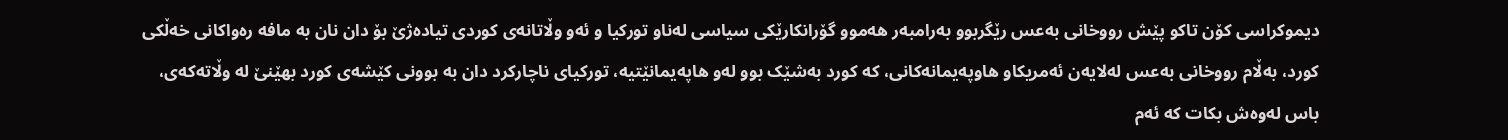دیموکراسی کۆن تاکو پێش رووخانی به‌عس رێگربوو به‌رامبه‌ر هه‌موو گۆرانکارێکی سیاسی له‌ناو تورکیا و ئه‌و وڵاتانه‌ی کوردی تیاده‌ژێ بۆ دان نان به‌ مافه‌ ره‌واکانی خه‌ڵکی کورد، به‌ڵام رووخانی به‌عس له‌لایه‌ن ئه‌مریکاو هاوپه‌یمانه‌کانی، که‌ کورد به‌شێک بوو له‌و هاپه‌یمانێتیه‌، تورکیای ناچارکرد دان به‌ بوونی کێشه‌ی کورد بهێنێ له‌ وڵاته‌که‌ی، باس له‌وه‌ش بکات که‌ ئه‌م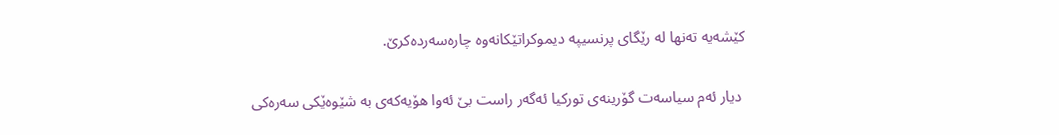کێشه‌یه‌ ته‌نها له‌ رێگای پرنسیپه‌ دیموکراتێکانه‌وه‌ چاره‌سه‌رده‌کرێ.

 دیار ئه‌م سیاسه‌ت گۆرینه‌ی تورکیا ئه‌گه‌ر راست بێ ئه‌وا هۆیه‌که‌ی به‌ شێوه‌ێکی سه‌ره‌کی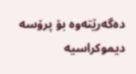ده‌گه‌رێته‌وه‌ بۆ پرۆسه‌ دیموکراسیه‌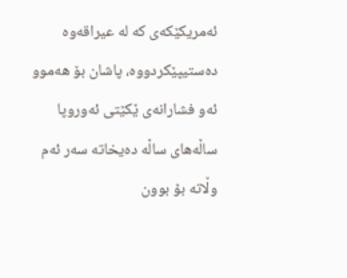ئه‌مریکێکه‌ی که‌ له‌ عیراقه‌وه‌ ده‌ستیپێکردووه‌، پاشان بۆ هه‌موو ئه‌و فشارانه‌ی ێکێتی ئه‌وروپا ساڵه‌های ساڵه‌ ده‌یخاته‌ سه‌ر ئه‌م وڵاته‌ بۆ بوون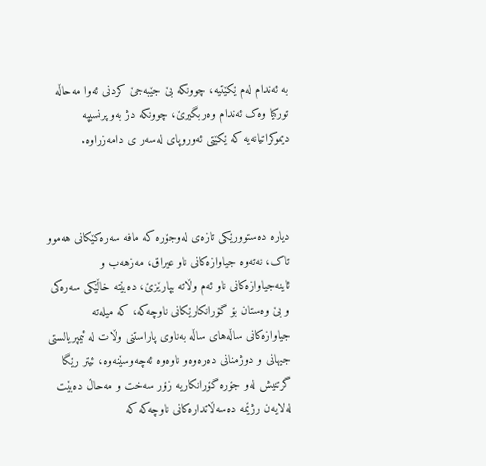به‌ ئه‌ندام له‌م ێکێتیه‌، چوونکه‌ بێ جێبه‌جێ کردنی ئه‌وا مه‌حاڵه‌ تورکیا وه‌ک ئه‌ندام وه‌ربگیرێ، چوونکه‌ دژ به‌و پرنسیپه‌ دیموکراتیانه‌یه‌ که‌ ێکێتی ئه‌وروپای له‌سه‌ر ی دامه‌زراوه‌.



دیاره‌ ده‌ستوورێکی تازه‌ی له‌وجۆره‌ که‌ مافه‌ سه‌ره‌کێکانی هه‌موو تاک، نه‌ته‌وه‌ جیاوازه‌کانی ناو عیراق، مه‌زهه‌ب و ئاینه‌جیاوازه‌کانی ناو ئه‌م وڵاته‌ بپارێزێ، ده‌بێته‌ خاڵێکی سه‌ره‌کی و بێ وه‌ستان بۆ گۆرانکارێکانی ناوچه‌که‌، که‌ میله‌ته‌ جیاوازه‌کانی ساڵه‌های ساڵه‌ به‌ناوی پاراستنی وڵات له‌ ئیمپریالستی جیهانی و دوژمنانی ده‌ره‌وه‌و ناوه‌وه‌ ئه‌چه‌وسێنه‌وه‌، ئیتر رێگا گرتنیش له‌و جۆره‌ گۆرانکاریه‌ زۆر سه‌خت و مه‌حاڵ ده‌بێت له‌لایه‌ن رژێمه‌ ده‌سه‌ڵاتداره‌کانی ناوچه‌که‌ که‌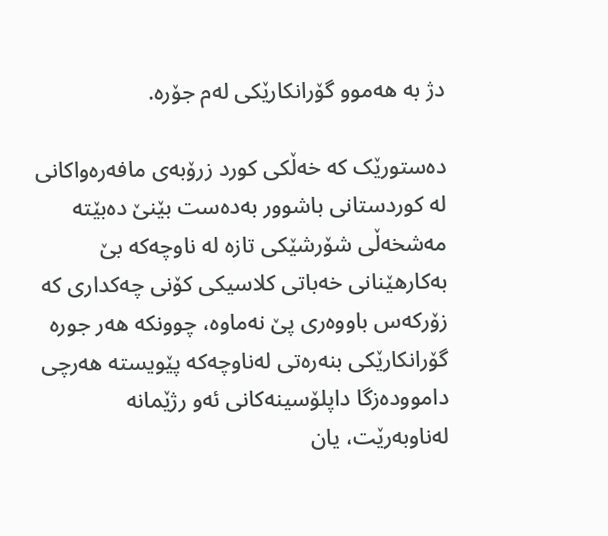دژ به‌ هه‌موو گۆرانکارێکی له‌م جۆره‌.

ده‌ستورێک که‌ خه‌ڵکی کورد زرۆبه‌ی مافه‌ره‌واکانی له‌ کوردستانی باشوور به‌ده‌ست بێنێ ده‌بێته‌ مه‌شخه‌ڵی شۆرشێکی تازه‌ له‌ ناوچه‌که‌ بێ به‌کارهێنانی خه‌باتی کلاسیکی کۆنی چه‌کداری که‌ زۆرکه‌س باووه‌ری پێ نه‌ماوه‌، چوونکه‌ هه‌ر جوره‌ گۆرانکارێکی بنه‌ره‌تی له‌ناوچه‌که‌ پێویسته‌ هه‌رچی دامووده‌زگا داپلۆسینه‌کانی ئه‌و رژێمانه‌ له‌ناوبه‌رێت، یان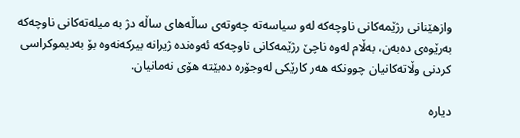وازهێنانی رژێمه‌کانی ناوچه‌که‌ له‌و سیاسه‌ته‌ چه‌وته‌ی ساڵه‌های ساڵه‌ دژ به‌ میله‌ته‌کانی ناوچه‌که‌ به‌رێوه‌ی ده‌به‌ن، به‌ڵام له‌وه‌ ناچێ رژێمه‌کانی ناوچه‌که‌ ئه‌وه‌نده‌ ژیرانه‌ بیرکه‌نه‌وه‌ بۆ به‌دیموکراسی کردنی وڵاته‌کانیان چوونکه‌ هه‌ر کارێکی له‌وجۆره‌ ده‌بێته‌ هۆی نه‌مانیان.

دیاره‌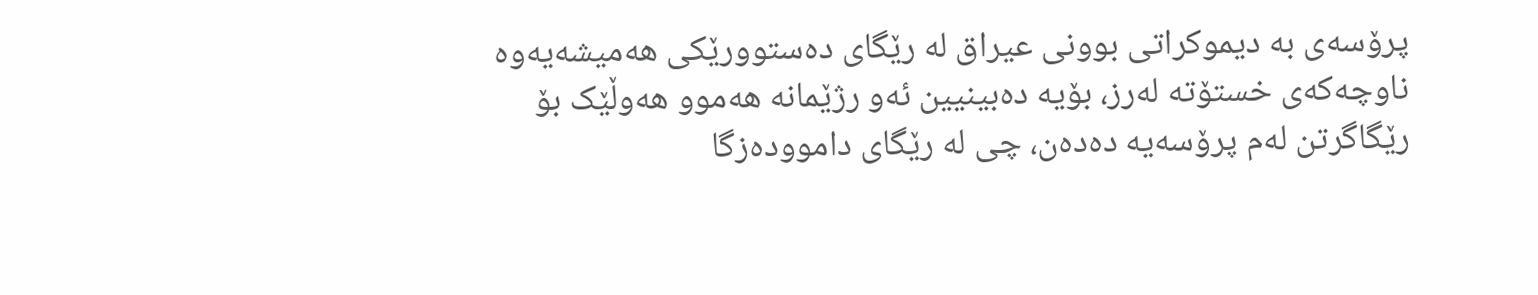پرۆسه‌ی به‌ دیموکراتی بوونی عیراق له‌ رێگای ده‌ستوورێکی هه‌میشه‌یه‌وه‌ ناوچه‌که‌ی خستۆته‌ له‌رز، بۆیه‌ ده‌بینیین ئه‌و رژێمانه‌ هه‌موو هه‌وڵێک بۆ رێگاگرتن له‌م پرۆسه‌یه‌ ده‌ده‌ن، چی له‌ رێگای دامووده‌زگا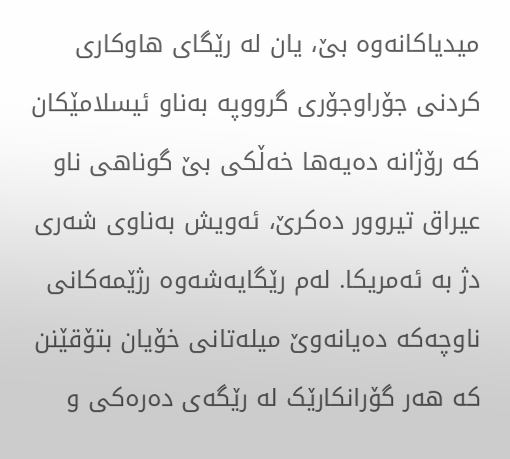میدیاکانه‌وه‌ بێ، یان له‌ رێگای هاوکاری کردنی جۆراوجۆری گرووپه‌ به‌ناو ئیسلامێکان که‌ رۆژانه‌ ده‌یه‌ها خه‌ڵکی بێ گوناهی ناو عیراق تیروور ده‌کرێ، ئه‌ویش به‌ناوی شه‌ری دژ به‌ ئه‌مریکا. له‌م رێگایه‌شه‌وه‌ رژێمه‌کانی ناوچه‌که‌ ده‌یانه‌وێ میله‌تانی خۆیان بتۆقێنن که‌ هه‌ر گۆرانکارێک له‌ رێگه‌ی ده‌ره‌کی و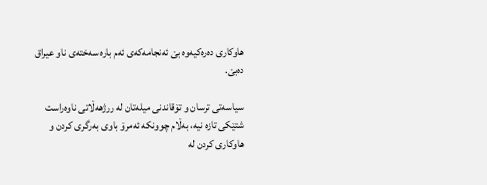هاوکاری ده‌ره‌کیه‌وه‌ بێ ئه‌نجامه‌که‌ی ئه‌م باره‌ سه‌خته‌ی ناو عیراق ده‌بێ.

سیاسه‌تی ترسان و تۆقاندنی میله‌تان له‌ ررژهه‌ڵاتی ناوه‌راست شتێکی تازه‌ نیه‌، به‌ڵام چوونکه‌ ئه‌مرۆ باوی به‌رگری کردن و هاوکاری کردن له‌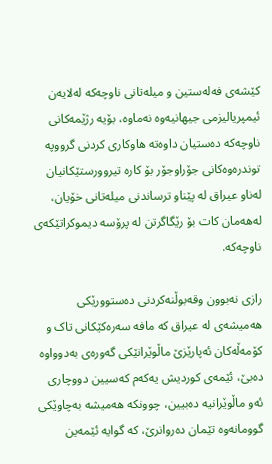کێشه‌ی فه‌له‌ستین و میله‌تانی ناوچه‌که‌ له‌لایه‌ن ئیمپریالیزمی جیهانیه‌وه‌ نه‌ماوه‌، بۆیه‌ رژێمه‌کانی ناوچه‌که‌ ده‌ستیان داوه‌ته‌ هاوکاری کردنی گرووپه‌ توندره‌وه‌کانی جۆراوجۆر بۆ کاره‌ تیروورستێکانیان له‌ناو عیراق له‌ پێناو ترساندنی میله‌تانی خۆیان، له‌هه‌مان کات بۆ رێگاگرتن له‌ پرۆسه‌ دیموکراتێکه‌ی ناوچه‌که‌.

رازی نه‌بوون وقه‌بوڵنه‌کردنی ده‌ستوورێکی هه‌میشه‌ی له‌ عیراق که‌ مافه‌ سه‌ره‌کێکانی تاک و کۆمه‌ڵه‌کان ئه‌پارێزێ ماڵوێرانێکی گه‌وره‌ی به‌دوواوه‌ ده‌بێ، ئێمه‌ی کوردیش یه‌که‌م که‌سیین دووچاری ئه‌و ماڵوێرانیه‌ ده‌بیین، چوونکه‌ هه‌میشه‌ به‌چاوێکی گوومانه‌وه‌ تێمان ده‌روانرێ، که‌ گوایه‌ ئێمه‌ین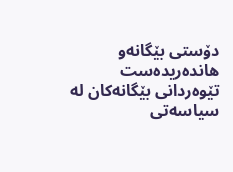دۆستی بێگانه‌و هانده‌ریده‌ست تێوه‌ردانی بێگانه‌کان له‌ سیاسه‌تی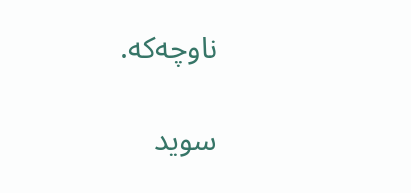ناوچه‌که‌.

سوید